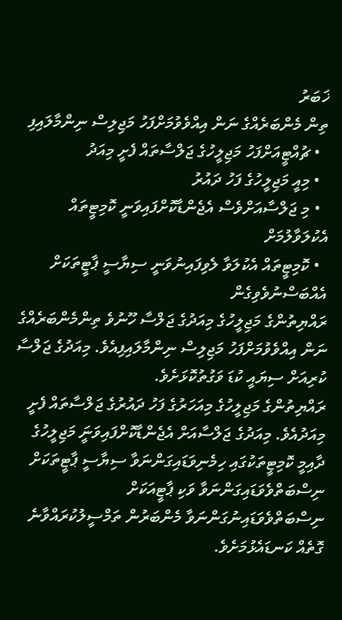ޚަބަރު
ތިން މެންބަރެއްގެ ނަން އިއްވެވުމަށްފަހު މަޖިލިސް ނިންމާލައިފި
  • ޗުއްޓީއަށްފަހު މަޖިލީހުގެ ޖަލްސާތައް ފެށީ މިއަދު
  • މިއީ މަޖިލީހުގެ ފަހު ދައުރު
  • މި ޖަލްސާއަށްވެސް އެޖެންޑާކޮށްފައިވަނީ ކޮމިޓީތައް އެކުލަވާލުމަށް
  • ކޮމިޓީތައް އެކުލަވާ ލެވިފައިނުވަނީ ސިޔާސީ ޕާޓީތަކަށް އެއްބަސްނުވެވިގެން
ރައްޔިތުންގެ މަޖިލީހުގެ މިއަދުގެ ޖަލްސާ ހޫނުވެ ތިންމެންބަރެއްގެ ނަން އިއްވެވުމަށްފަހު މަޖިލިސް ނިންމާލައިފިއެވެ. މިއަދުގެ ޖަލްސާ ކުރިއަށް ސިޔައީ ކުޑަ ވަގުތުކޮޅަށެވެ.
ރައްޔިތުންގެ މަޖިލީހުގެ މިއަހަރުގެ ފަހު ދައުރުގެ ޖަލްސާތައް ފެށީ މިއަދުއެވެ. މިއަދުގެ ޖަލްސާއަށް އެޖެންޑާކޮށްފައިވަނީަ މަޖިލީހުގެ ދާއިމީ ކޮމިޓީތަކުގައި ހިމެނިވަޑައިގަންނަވާ ސިޔާސީ ޕާޓީތަކަށް ނިސްބަތްވެވަޑައިގަންނަވާ ވަކި ޕާޓީއަކަށް ނިސްބަތްވެވަޑައިނުގަންނަވާ މެންބަރުން ތަމްސީލުކުރައްވާނެ ގޮތެއް ކަނޑައެޅުމަށެވެ.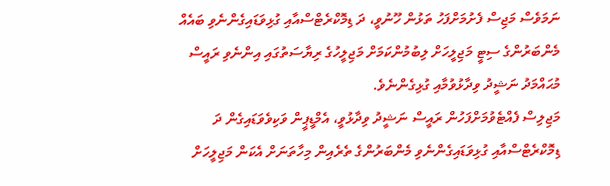ނަމަވެސް މަޖިސް ފެށުމަށްފަހު ތަޅުން ހޫނުވީ، ދަ ޑިމޮކްރެޓްސްއާއި ގުޅިވަޑައިގެންނެވި ބައެއް މެންބަރުންގެ ސިޓީ މަޖިލީހަށް ލިބުމުންކަމަށް މަޖިލީހުގެ ރިޔާސަތުގައި އިންނެވި ރައީސް މުޙައްމަދު ނަޝީދު ވިދާޅުވުމާއި ގުޅިގެންނެވެ.
މަޖިލިސް ފެއްޓެވުމަށްފަހުން ރައީސް ނަޝީދު ވިދާޅުވީ، އެމްޑީޕީން ވަކިވެވަޑައިގެން ދަ ޑިމޮކްރެޓްސްއާއި ގުޅިވަޑައިގެންނެވި މެންބަރުންގެ ތެރެއިން މިހާތަނަށް އެކަން މަޖިލީހަށް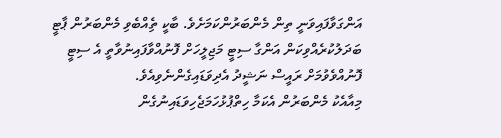އަންގަވާފައިވަނީ ތިން މެންބަރުންކަމަށެވެ. ބާކީ ތިެއްބެވި މެންބަރުން ޕާޓީ ބަދަލުކުރެއްވިކަން އަންގާ ސިޓީ މަޖިލީހަށް ފޮނުއްވާފައިނުވާތީ އެ ސިޓީ ފޮނުއްވެވުމަށް ރައީސް ނަޝީދު އެދިވަޑައިގެންނެވިއެވެ.
މިއާއެކު މެންބަރުން އެކަމާ ހިތްޕުޅުހަމަޖެހިވަޑައިނުގެން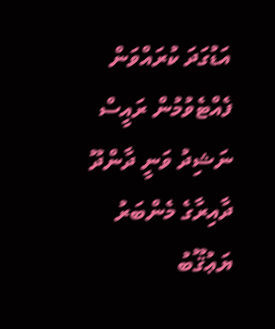އަޑުގަދަ ކުރައްވަން ފެއްޓެވުމުން ރައީސް ނަޝިދު ވަނީ ދާންދޫ ދާއިރާގެ މެންބަރު ޔަޢުޤޫބު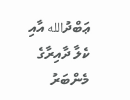ޢަބްދުالله އާއި ކެލާ ދާއިރާގެ މެންބަރު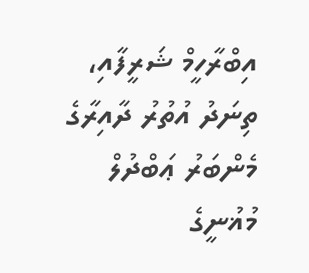އިބްރާހީމް ޝަރީފާއި، ތިނަދު އުތުރު ދާއިރާގެ މެންބަރު ޢަބްދުލް މުޣުނީގެ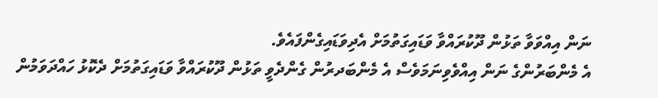ނަން އިއްވަވާ ތަޅުން ދޫކުރައްވާ ވަޑައިގަތުމަށް އެދިވަޑައިގެންފައެވެ.
އެ މެންބަރުންގެ ނަން އިއްވެވިނަމަވެސް އެ މެންބަދރުން ގެންދެވީ ތަޅުން ދޫކުރައްވާ ވަޑައިގަތުމަށް ދެކޮޅު ހައްދަވަމުން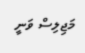މަޖިލިސް ވަނީ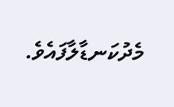މެދުކަނޑާލާފައެވެ.